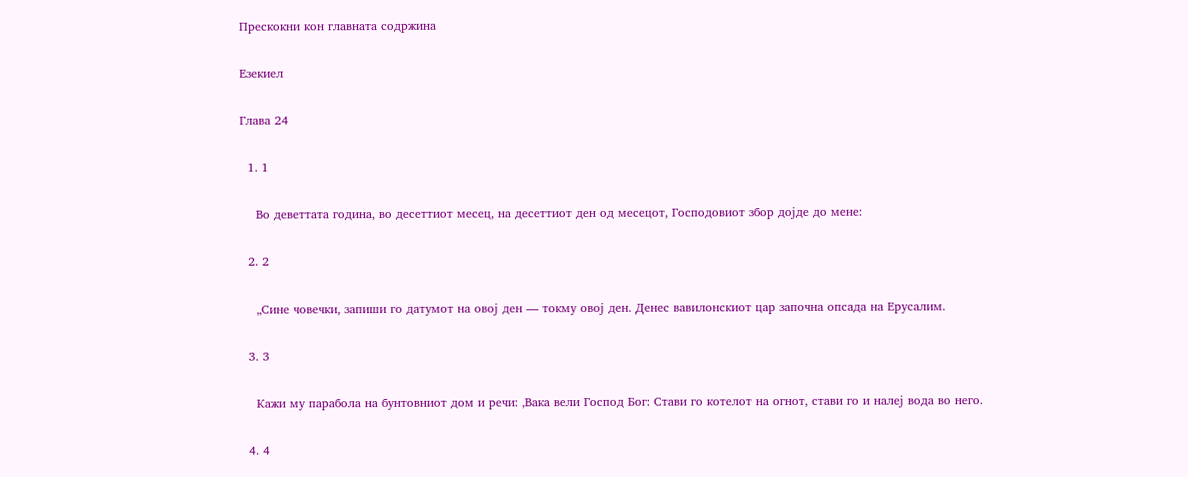Прескокни кон главната содржина

Езекиел

Глава 24

  1. 1

    Во деветтата година, во десеттиот месец, на десеттиот ден од месецот, Господовиот збор дојде до мене:

  2. 2

    „Сине човечки, запиши го датумот на овој ден — токму овој ден. Денес вавилонскиот цар започна опсада на Ерусалим.

  3. 3

    Кажи му парабола на бунтовниот дом и речи: ‚Вака вели Господ Бог: Стави го котелот на огнот, стави го и налеј вода во него.

  4. 4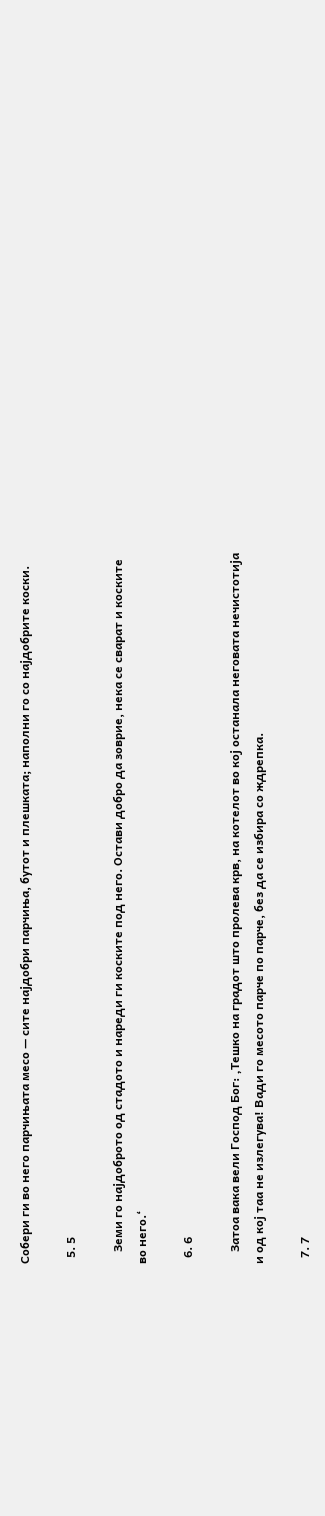Собери ги во него парчињата месо — сите најдобри парчиња, бутот и плешката; наполни го со најдобрите коски.

  5. 5

    Земи го најдоброто од стадото и нареди ги коските под него. Остави добро да зоврие, нека се сварат и коските во него.‘

  6. 6

    Затоа вака вели Господ Бог: ‚Тешко на градот што пролева крв, на котелот во кој останала неговата нечистотија и од кој таа не излегува! Вади го месото парче по парче, без да се избира со ждрепка.

  7. 7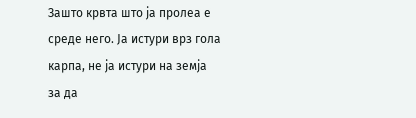Зашто крвта што ја пролеа е среде него. Ја истури врз гола карпа, не ја истури на земја за да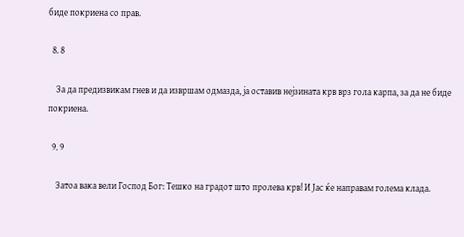биде покриена со прав.

  8. 8

    За да предизвикам гнев и да извршам одмазда, ја оставив нејзината крв врз гола карпа, за да не биде покриена.

  9. 9

    Затоа вака вели Господ Бог: Тешко на градот што пролева крв! И Јас ќе направам голема клада.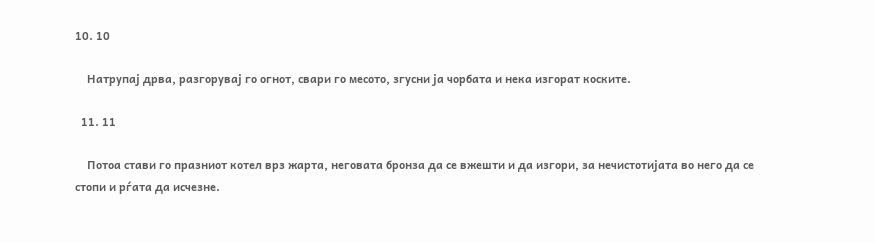10. 10

    Натрупај дрва, разгорувај го огнот, свари го месото, згусни ја чорбата и нека изгорат коските.

  11. 11

    Потоа стави го празниот котел врз жарта, неговата бронза да се вжешти и да изгори, за нечистотијата во него да се стопи и рѓата да исчезне.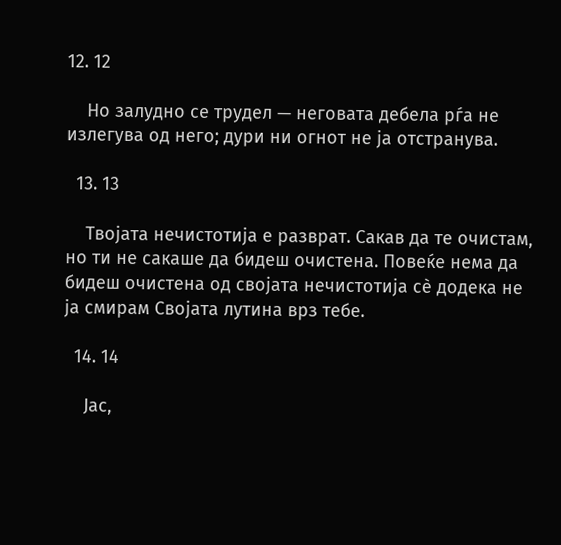12. 12

    Но залудно се трудел — неговата дебела рѓа не излегува од него; дури ни огнот не ја отстранува.

  13. 13

    Твојата нечистотија е разврат. Сакав да те очистам, но ти не сакаше да бидеш очистена. Повеќе нема да бидеш очистена од својата нечистотија сѐ додека не ја смирам Својата лутина врз тебе.

  14. 14

    Јас,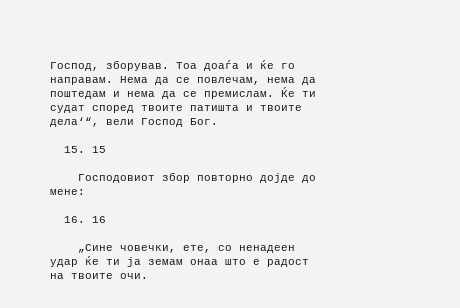Господ, зборував. Тоа доаѓа и ќе го направам. Нема да се повлечам, нема да поштедам и нема да се премислам. Ќе ти судат според твоите патишта и твоите дела‘“, вели Господ Бог.

  15. 15

    Господовиот збор повторно дојде до мене:

  16. 16

    „Сине човечки, ете, со ненадеен удар ќе ти ја земам онаа што е радост на твоите очи.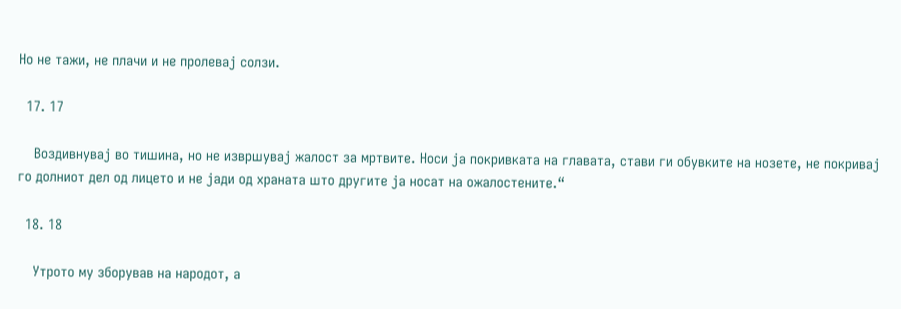Но не тажи, не плачи и не пролевај солзи.

  17. 17

    Воздивнувај во тишина, но не извршувај жалост за мртвите. Носи ја покривката на главата, стави ги обувките на нозете, не покривај го долниот дел од лицето и не јади од храната што другите ја носат на ожалостените.“

  18. 18

    Утрото му зборував на народот, а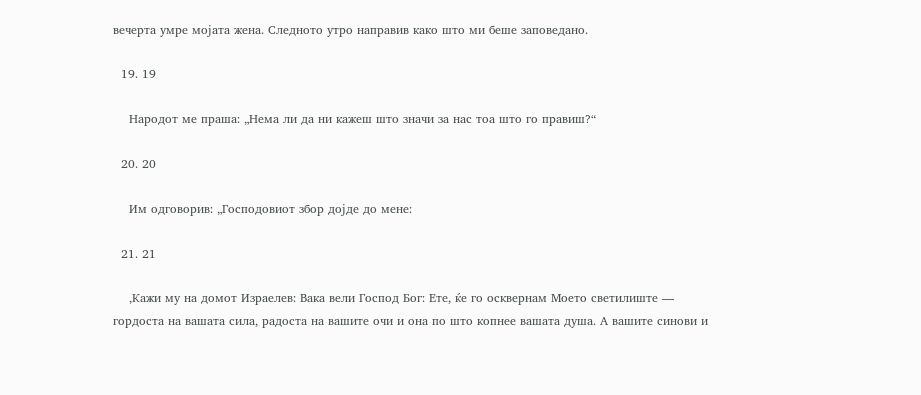вечерта умре мојата жена. Следното утро направив како што ми беше заповедано.

  19. 19

    Народот ме праша: „Нема ли да ни кажеш што значи за нас тоа што го правиш?“

  20. 20

    Им одговорив: „Господовиот збор дојде до мене:

  21. 21

    ‚Кажи му на домот Израелев: Вака вели Господ Бог: Ете, ќе го осквернам Моето светилиште — гордоста на вашата сила, радоста на вашите очи и она по што копнее вашата душа. А вашите синови и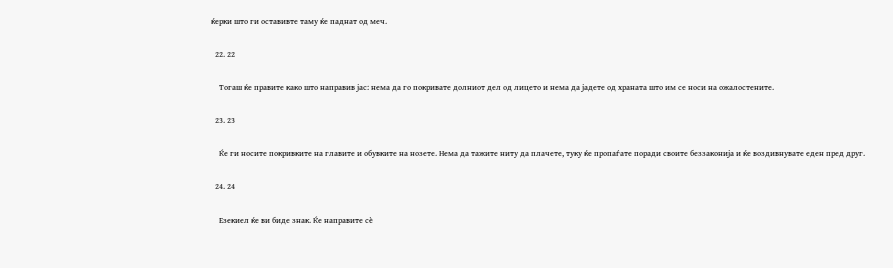ќерки што ги оставивте таму ќе паднат од меч.

  22. 22

    Тогаш ќе правите како што направив јас: нема да го покривате долниот дел од лицето и нема да јадете од храната што им се носи на ожалостените.

  23. 23

    Ќе ги носите покривките на главите и обувките на нозете. Нема да тажите ниту да плачете, туку ќе пропаѓате поради своите беззаконија и ќе воздивнувате еден пред друг.

  24. 24

    Езекиел ќе ви биде знак. Ќе направите сѐ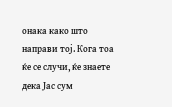онака како што направи тој. Кога тоа ќе се случи, ќе знаете дека Јас сум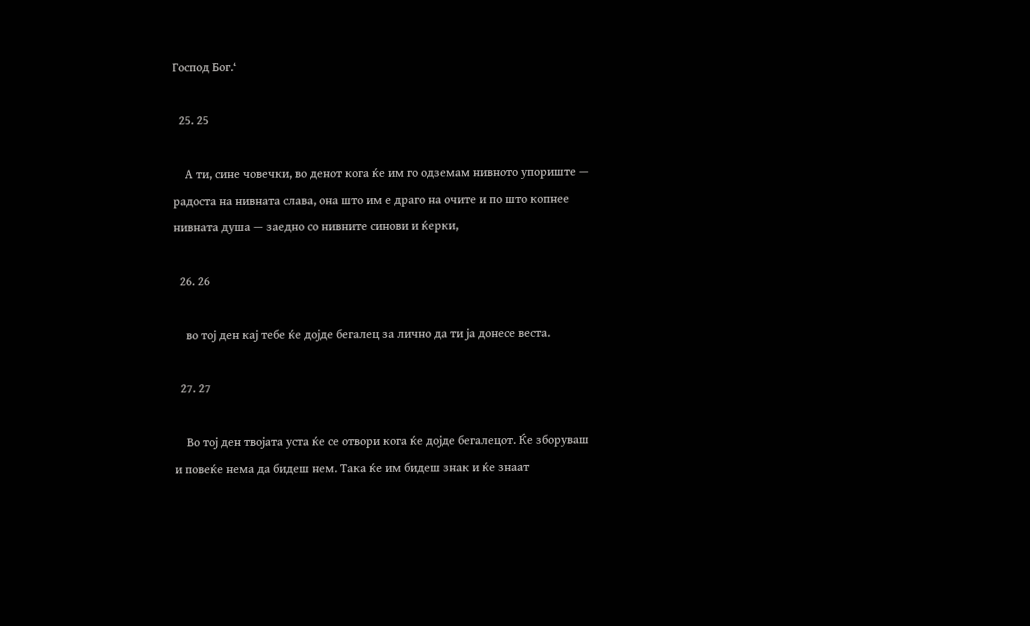Господ Бог.‘

  25. 25

    А ти, сине човечки, во денот кога ќе им го одземам нивното упориште — радоста на нивната слава, она што им е драго на очите и по што копнее нивната душа — заедно со нивните синови и ќерки,

  26. 26

    во тој ден кај тебе ќе дојде бегалец за лично да ти ја донесе веста.

  27. 27

    Во тој ден твојата уста ќе се отвори кога ќе дојде бегалецот. Ќе зборуваш и повеќе нема да бидеш нем. Така ќе им бидеш знак и ќе знаат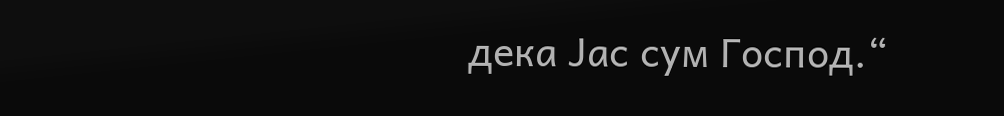дека Јас сум Господ.“